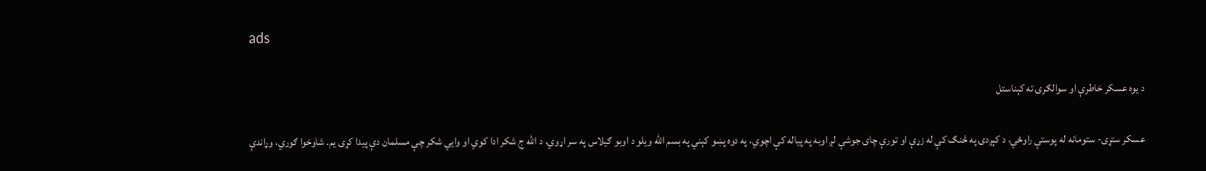ads

د یوه عسکر خاطرې او سوالګرۍ ته کېناستل

عسکر ستړی- ستومانه له پوستې راوځي، د کېږدۍ په څنګ کې له زړې او تورې چای جوشې لږ اوبه په پیاله کې اچوي، په دوه پښو کېني په بسم الله ويلو د اوبو ګيلاس په سر اړوي، د الله ج شکر ادا کوي او وايي شکر چې مسلمان دې پيدا کړی يم. شاوخوا ګوري، وړاندې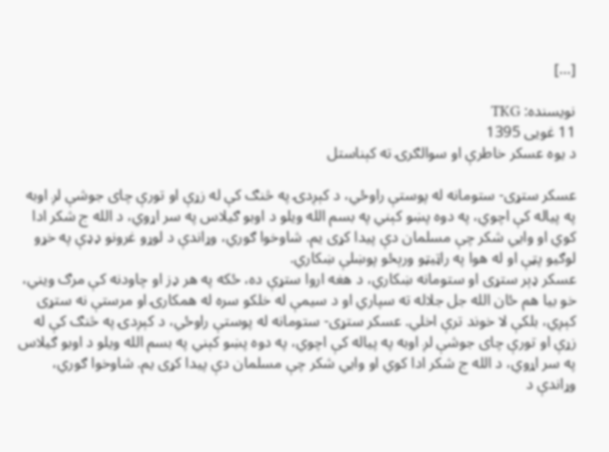[…]

نویسنده: TKG
11 غویی 1395
د یوه عسکر خاطرې او سوالګرۍ ته کېناستل

عسکر ستړی- ستومانه له پوستې راوځي، د کېږدۍ په څنګ کې له زړې او تورې چای جوشې لږ اوبه په پیاله کې اچوي، په دوه پښو کېني په بسم الله ويلو د اوبو ګيلاس په سر اړوي، د الله ج شکر ادا کوي او وايي شکر چې مسلمان دې پيدا کړی يم. شاوخوا ګوري، وړاندې د لوړو غرونو ډډې په خړو لوګيو پټې او له هوا په راټيټو ورېځو پوښلې ښکاري.
عسکر ډېر ستړی او ستومانه ښکاري، د هغه اروا ستړې ده، ځکه په هر ډز او چاودنه کې مرګ ویني، خو بیا هم ځان الله جل جلاله ته سپاري او د سيمې له خلکو سره له همکارۍ او مرستې نه ستړی کېږي، بلکې لا خوند ترې اخلي. عسکر ستړی- ستومانه له پوستې راوځي، د کېږدۍ په څنګ کې له زړې او تورې چای جوشې لږ اوبه په پیاله کې اچوي، په دوه پښو کېني په بسم الله ويلو د اوبو ګيلاس په سر اړوي، د الله ج شکر ادا کوي او وايي شکر چې مسلمان دې پيدا کړی يم. شاوخوا ګوري، وړاندې د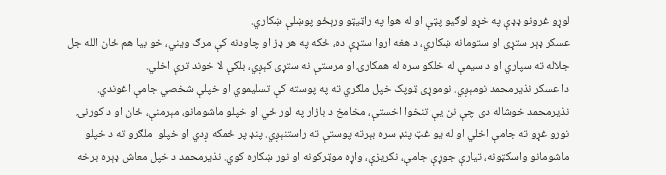لوړو غرونو ډډې په خړو لوګيو پټې او له هوا په راټيټو ورېځو پوښلې ښکاري.
عسکر ډېر ستړی او ستومانه ښکاري، د هغه اروا ستړې ده، ځکه په هر ډز او چاودنه کې مرګ ویني، خو بیا هم ځان الله جل جلاله ته سپاري او د سيمې له خلکو سره له همکارۍ او مرستې نه ستړی کېږي، بلکې لا خوند ترې اخلي.
دا عسکر نذیرمحمد نومېږي. نوموړی ټوپک خپل ملګري ته په پوسته کې تسليموي او خپلې شخصي جامې اغوندي.  نذیرمحمد خوشاله دی چې نن يې تنخوا اخستې، مخامخ د بازار په لور ځي او خپلو ماشومانو، مېرمنې، ځان او د کورنۍ نورو غړو ته جامې اخلي او له یو غټ پنډ سره بېرته پوستې ته راستنېږي. پنډ پر ځمکه ږدي او خپلو  ملګرو ته د خپلو ماشومانو واسکټونه، تيارې جوړې جامې، نکريزې، واړه موټرکونه او نور ښکاره کوي. نذیرمحمد د خپل معاش ډېره برخه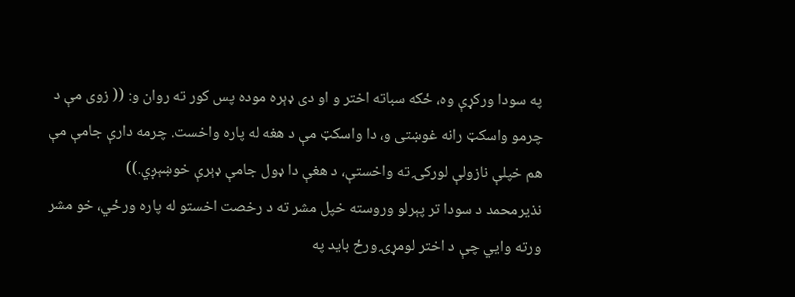په سودا ورکړې وه، ځکه سباته اختر و او دی ډېره موده پس کور ته روان و: (( زوی مې د چرمو واسکټ رانه غوښتی و، دا واسکټ مې د هغه له پاره واخست. چرمه دارې جامې مې هم خپلې نازولې لورکۍ ته واخستې، د هغې دا ډول جامې ډېرې خوښېږي.))
نذیرمحمد د سودا تر پېرلو وروسته خپل مشر ته د رخصت اخستو له پاره ورځي، خو مشر ورته وايي چې د اختر لومړۍ ورځ بايد په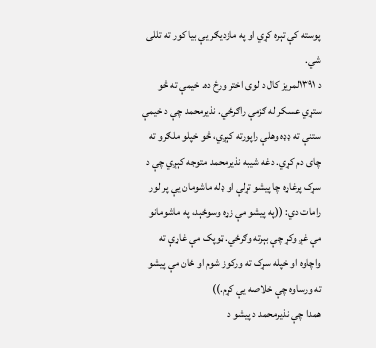پوسته کې تېره کړي او په مازديګر يې بيا کور ته تللی شي.
د ۱۳۹۱لمریز کال د لوی اختر ورځ ده. خیمې ته څو ستړي عسکر له ګزمې راګرځي. نذیرمحمد چې د خیمې ستنې ته ډډه وهلې راپورته کېږي، څو خپلو ملګرو ته چای دم کړي. دغه شیبه نذیرمحمد متوجه کېږي چې د سړک پرغاړه چا پیشو تړلې او ډله ماشومان یې پر لور رامات دي: ((په پیشو مې زړه وسوځېد، په ماشومانو مې غږ وکړ چې بېرته وګرځي. ټوپک مې غاړې ته واچاوه او خپله سړک ته ورکوز شوم او ځان مې پیشو ته ورساوه چې خلاصه یې کړم.))
همدا چې نذیرمحمد د پیشو د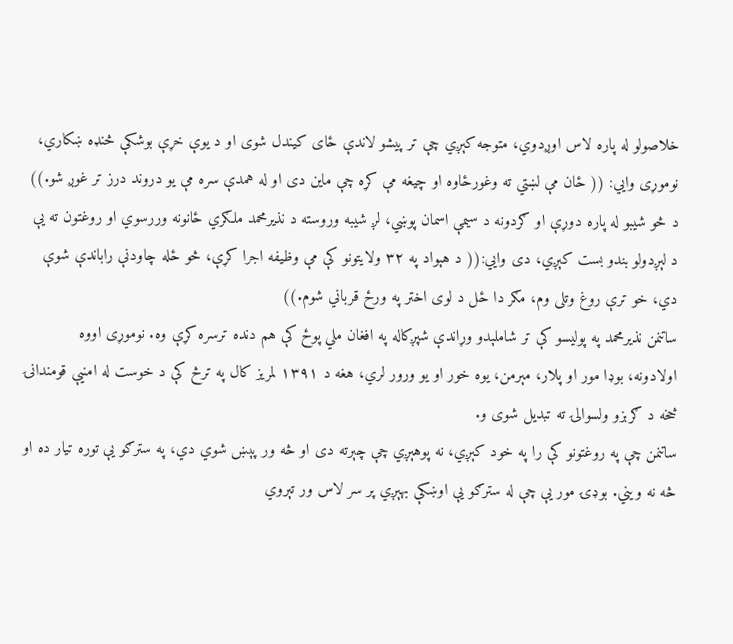خلاصولو له پاره لاس اوږدوي، متوجه کېږي چې تر پیشو لاندې ځای کیندل شوی او د یوې خړې بوشکې څنډه ښکاري، نوموړی وايي: (( ځان مې لښتي ته وغورځاوه او چیغه مې کړه چې ماین دی او له همدې سره مې یو دروند درز تر غوږ شو.))
د څو شیبو له پاره دوړې او ګردونه د سیمې اسمان پوښي، لږ شیبه وروسته د نذیرمحمد ملګري ځانونه وررسوي او روغتون ته یې د لېږدولو بندو بست کېږي، دی وايي:(( د هېواد په ۳۲ ولايتونو کې مې وظیفه اجرا کړې، څو ځله چاودنې راباندې شوې دي، خو ترې روغ وتلی وم، مګر دا ځل د لوی اختر په ورځ قرباني شوم.))
ساتنمن نذیرمحمد په پوليسو کې تر شاملېدو وړاندې شپږکاله په افغان ملي پوځ کې هم دنده ترسره کړې وه. نوموړی اووه اولادونه، بوډا مور او پلار، مېرمن، يوه خور او يو ورور لري، هغه د ۱۳۹۱ لمریز کال په ترڅ کې د خوست له امنيې قومندانۍ څخه د ګربزو ولسوالۍ ته تبدیل شوی و.
ساتنمن چې په روغتونو کې را په خود کېږي، نه پوهېږي چې چېرته دی او څه ور پېښ شوي دي، په سترګو یې توره تیار ده او څه نه ویني. بوډۍ مور یې چې له سترګو يې اوښکې بهېږي پر سر لاس ور تېروي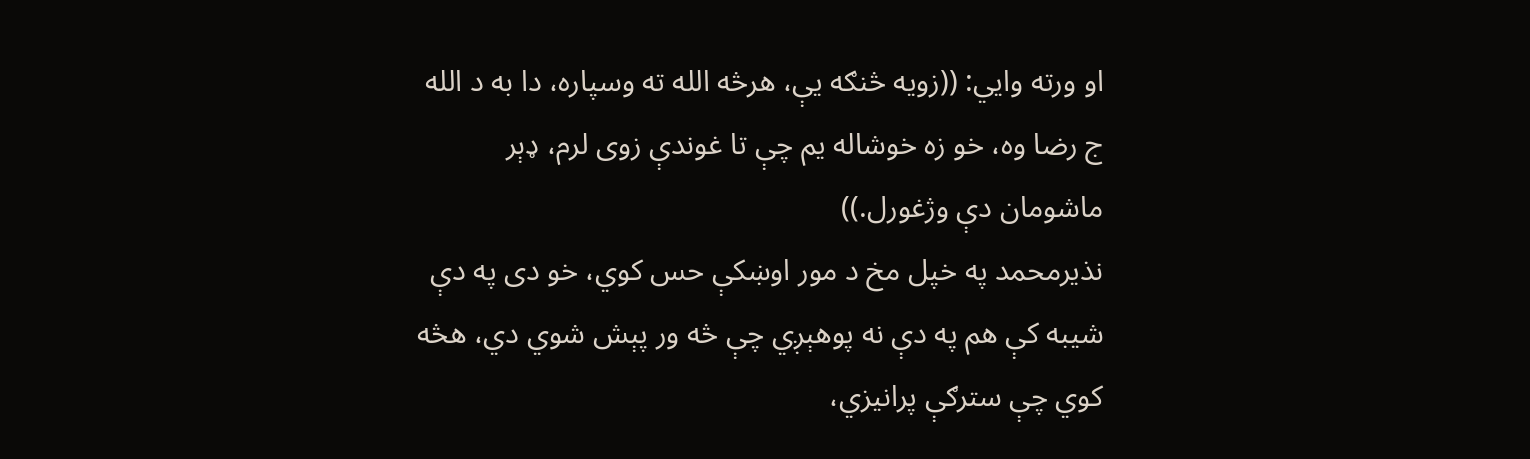او ورته وايي: ((زویه څنګه یې، هرڅه الله ته وسپاره، دا به د الله ج رضا وه، خو زه خوشاله يم چې تا غوندې زوی لرم، ډېر ماشومان دې وژغورل.))
نذیرمحمد په خپل مخ د مور اوښکې حس کوي، خو دی په دې شیبه کې هم په دې نه پوهېږي چې څه ور پېش شوي دي، هڅه کوي چې سترګې پرانیزي،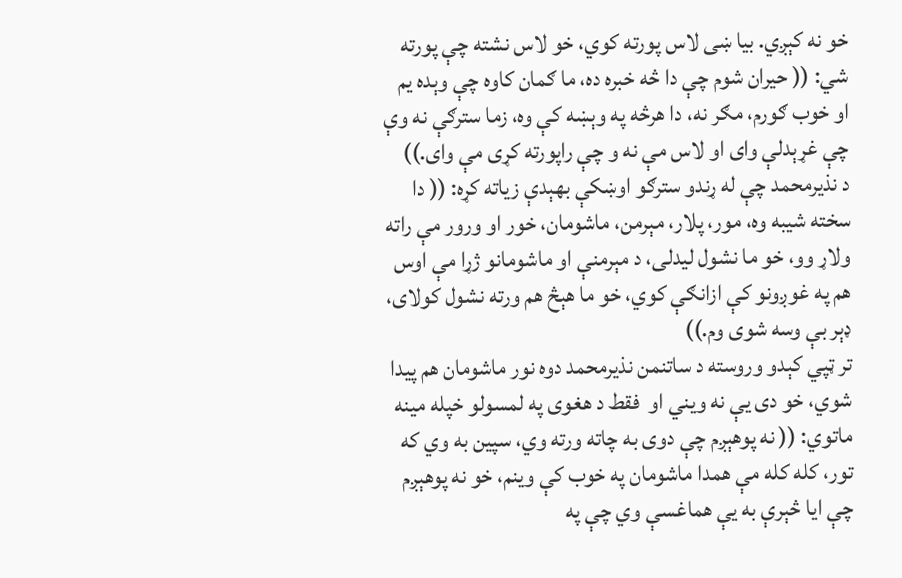خو نه کېږي. بیا ښی لاس پورته کوي، خو لاس نشته چې پورته شي: (( حیران شوم چې دا څه خبره ده، ما ګمان کاوه چې وېده یم او خوب ګورم، مګر نه، دا هرڅه په وېښه کې وه، زما سترګې نه وې چې غړېدلې وای او لاس مې نه و چې راپورته کړی مې وای.))
د نذیرمحمد چې له ړندو سترګو اوښکې بهېدې زیاته کړه: (( دا سخته شیبه وه، مور، پلار، مېرمن، ماشومان، خور او ورور مې راته ولاړ وو، خو ما نشول لیدلی، د مېرمنې او ماشومانو ژړا مې اوس هم په غوږونو کې ازانګې کوي، خو ما هېڅ هم ورته نشول کولای، ډېر بې وسه شوی وم.))
تر ټپي کېدو وروسته د ساتنمن نذیرمحمد دوه نور ماشومان هم پیدا شوي، خو دی یې نه ویني او  فقط د هغوی په لمسولو خپله مینه ماتوي: (( نه پوهېږم چې دوی به چاته ورته وي، سپین به وي که تور، کله کله مې همدا ماشومان په خوب کې وینم، خو نه پوهېږم چې ایا څېرې به یې هماغسې وي چې په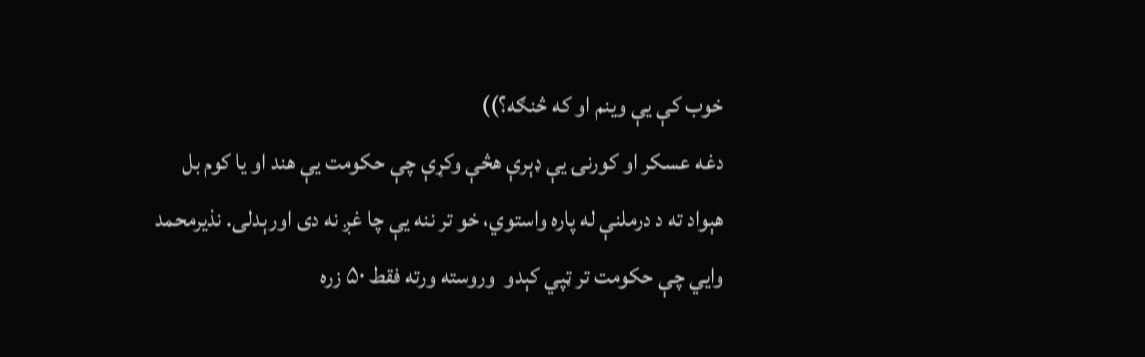خوب کې یې وینم او که څنګه؟))
دغه عسکر او کورنۍ یې ډېرې هڅې وکړې چې حکومت یې هند او یا کوم بل هېواد ته د درملنې له پاره واستوي، خو تر ننه یې چا غږ نه دی اورېدلی. نذیرمحمد وايي چې حکومت تر ټپي کېدو  وروسته ورته فقط ۵۰ زره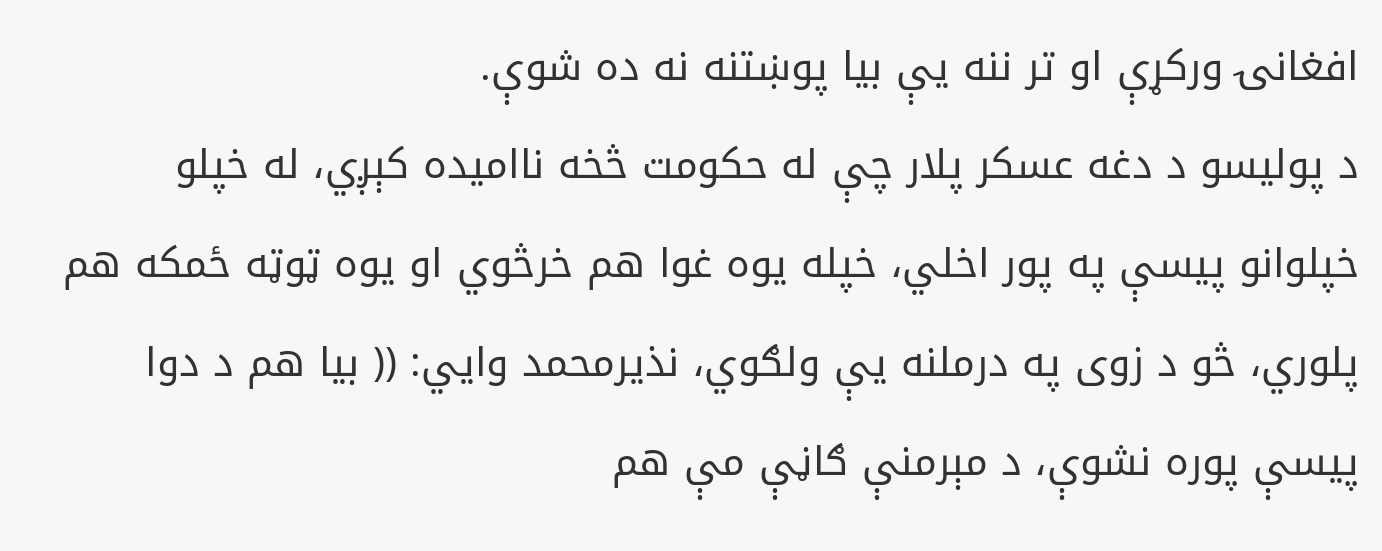افغانۍ ورکړې او تر ننه یې بیا پوښتنه نه ده شوې.
د پولیسو د دغه عسکر پلار چې له حکومت څخه ناامیده کېږي، له خپلو خپلوانو پیسې په پور اخلي، خپله یوه غوا هم خرڅوي او یوه ټوټه ځمکه هم پلوري، څو د زوی په درملنه یې ولګوي، نذیرمحمد وايي: (( بیا هم د دوا پیسې پوره نشوې، د مېرمنې ګاڼې مې هم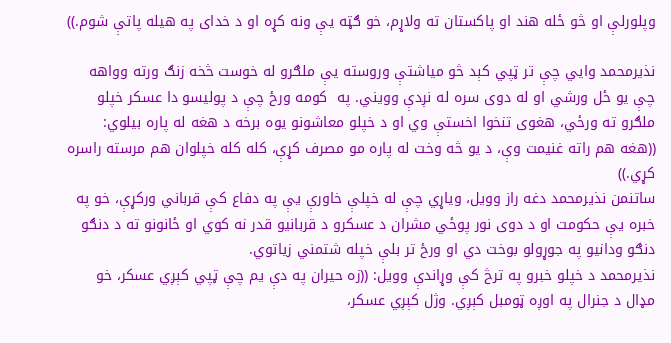وپلورلې او څو ځله هند او پاکستان ته ولاړم، خو ګټه یې ونه کړه او د خدای په هیله پاتې شوم.))

نذیرمحمد وايي چې تر ټپي کېد څو مياشتې وروسته يې ملګرو له خوست څخه زنګ ورته وواهه چې یو ځل ورشي او له دوی سره له نږدې وویني. په  کومه ورځ چې د پولیسو دا عسکر خپلو ملګرو ته ورځي، هغوی تنخوا اخستې وي او د خپلو معاشونو یوه برخه د هغه له پاره بیلوي: ((هغه هم راته غنيمت وې، د يو څه وخت له پاره مو مصرف کړې، کله کله خپلوان هم مرسته راسره کړي.))
ساتنمن نذیرمحمد دغه راز وويل، وياړي چې له خپلې خاورې يې په دفاع کې قرباني ورکړې، خو په خبره یې حکومت او د دوی نور پوځي مشران د عسکرو د قربانیو قدر نه کوي او ځانونو ته د دنګو دنګو ودانیو په جوړولو بوخت دي او ورځ تر بلې خپله شتمني زیاتوي.
نذیرمحمد د خپلو خبرو په ترڅ کې وړاندې وویل: ((زه حیران په دې يم چې ټپي کېږي عسکر، خو مډال د جنرال په اوږه ټومبل کېږي. وژل کېږي عسکر،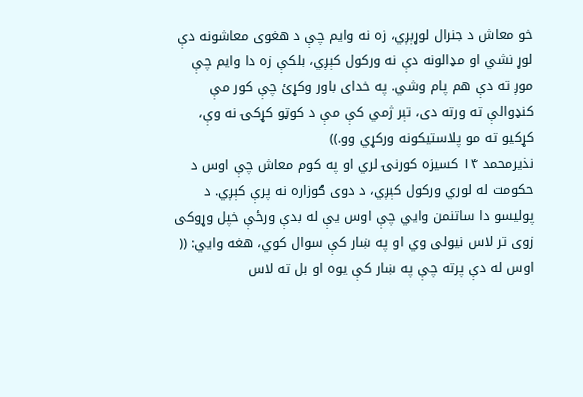خو معاش د جنرال لوړېږي، زه نه وایم چې د هغوی معاشونه دې لوړ نشي او مډالونه دې نه ورکول کېږي، بلکې زه دا وایم چې موږ ته دې هم پام وشي. په خدای باور وکړئ چې کور مې کنډوالې ته ورته دی، تېر ژمي کې مې د کوټو کړکۍ نه وې، کړکيو ته مو پلاستيکونه ورکړي وو.))
نذیرمحمد ۱۴ کسیزه کورنۍ لري او په کوم معاش چې اوس د حکومت له لوري ورکول کېږي، د دوی ګوزاره نه پرې کېږي. د پولیسو دا ساتنمن وايي چې اوس یې له بدې ورځې خپل وړوکی زوی تر لاس نیولی وي او په ښار کې سوال کوي، هغه وايي: (( اوس له دې پرته چې په ښار کې یوه او بل ته لاس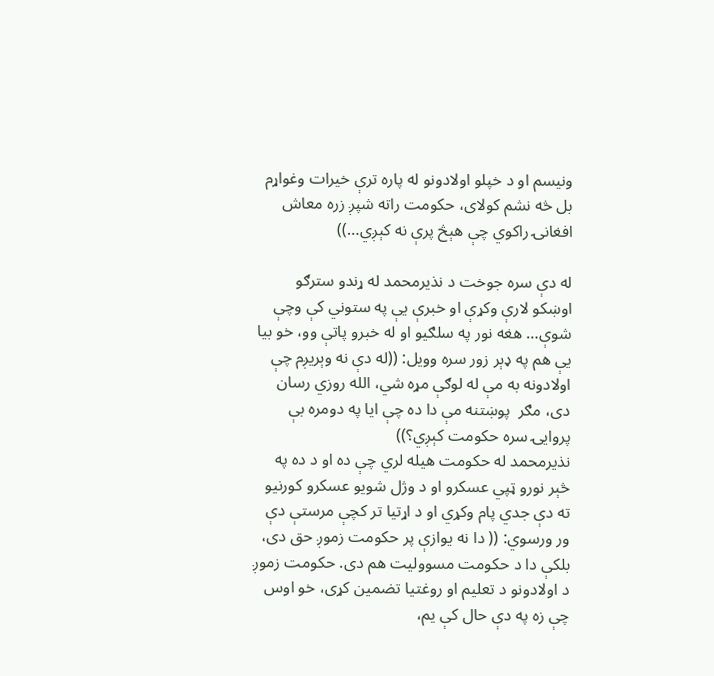ونیسم او د خپلو اولادونو له پاره ترې خیرات وغواړم بل څه نشم کولای، حکومت راته شپږ زره معاش افغانۍ راکوي چې هېڅ پرې نه کېږي…))

له دې سره جوخت د نذیرمحمد له ړندو سترګو اوښکو لارې وکړې او خبرې يې په ستوني کې وچې شوې… هغه نور په سلګیو او له خبرو پاتې وو، خو بیا یې هم په ډېر زور سره وویل: ((له دې نه وېریږم چې اولادونه به مې له لوګې مړه شي، الله روزي رسان دی، مګر  پوښتنه مې دا ده چې ایا په دومره بې پروایۍ سره حکومت کېږي؟))
نذیرمحمد له حکومت هیله لري چې ده او د ده په څېر نورو ټپي عسکرو او د وژل شویو عسکرو کورنیو ته دې جدي پام وکړي او د اړتیا تر کچې مرستې دې ور ورسوي: (( دا نه یوازې پر حکومت زموږ حق دی، بلکې دا د حکومت مسوولیت هم دی. حکومت زموږ د اولادونو د تعلیم او روغتیا تضمین کړی، خو اوس چې زه په دې حال کې یم،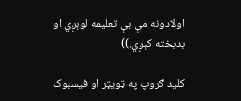اولادونه مې بې تعلیمه لوېږي او بدبخته کېږي.))

کلید ګروپ په ټویټر او فیسبوک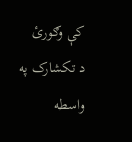کې وګورئ
د تکشارک په واسطه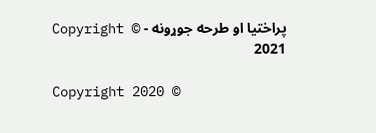پراختیا او طرحه جوړونه - Copyright © 2021

Copyright 2020 ©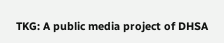TKG: A public media project of DHSA